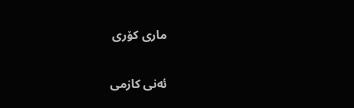ماری كۆری

ئەنی كازمی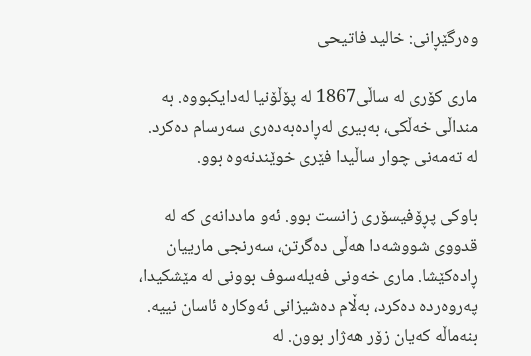وه‌رگێڕانی: خالید فاتیحی

ماری كۆری لە ساڵی1867 لە پۆڵۆنیا لەدایكبووە. بە منداڵی خەڵكی، بەبیری لەڕادەبەدەری سەرسام دەكرد. لە تەمەنی چوار ساڵیدا فێری خوێندنەوە بوو.

باوكی پڕۆفیسۆری زانست بوو. ئەو ماددانەی كە لە قدووی شووشەدا هەڵی دەگرتن، سەرنجی ماریيان ڕادەكێشا. ماری خەونی فەیلەسوف بوونی لە مێشكیدا، پەروەردە دەكرد، بەڵام دەشیزانی ئەوكارە ئاسان نییە. بنەماڵە كەیان زۆر هەژار بوون. لە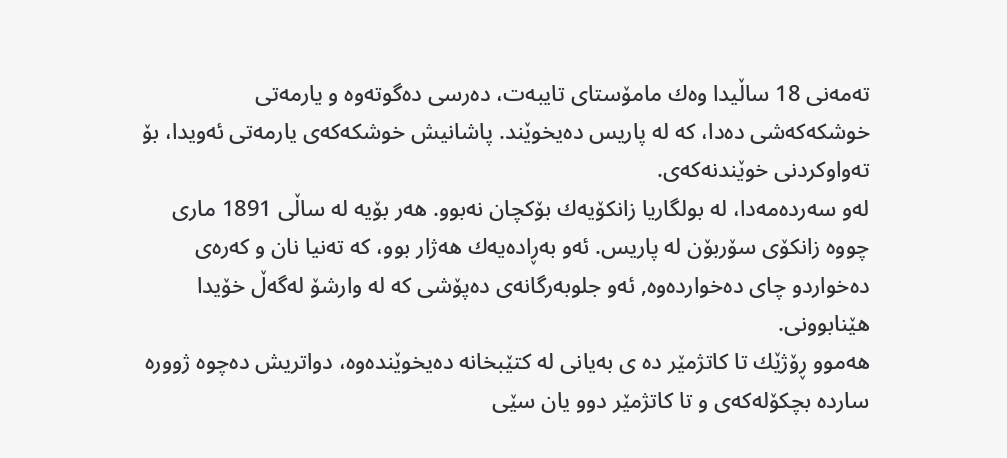تەمەنی 18 ساڵیدا وەك مامۆستای تایبەت، دەرسی دەگوتەوە و یارمەتی خوشكەكەشی دەدا، كە لە پاریس دەیخوێند. پاشانیش خوشكەكەی یارمەتی ئەویدا، بۆ تەواوكردنی خوێندنەكەی.
لەو سەردەمەدا، له‌ بولگاریا زانكۆیه‌ك بۆكچان نەبوو. هەر بۆیە لە ساڵی 1891 ماری چووە زانكۆی سۆربۆن لە پاریس. ئەو بەڕادەیەك هەژار بوو، كە تەنیا نان و كەرەی دەخواردو چای دەخواردەوە, ئەو جلوبەرگانەی دەپۆشی كە لە وارشۆ لەگەڵ خۆیدا هێنابوونی.
هەموو ڕۆژێك تا كاتژمێر دە ی بەیانی لە كتێبخانە دەیخوێندەوە، دواتریش دەچوە ژوورە ساردە بچكۆلەكەی و تا كاتژمێر دوو یان سێی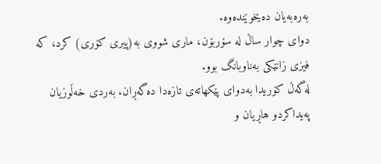بەرەبەیان دەیخوێندەوە.
دوای چوار ساڵ لە سۆربۆن، ماری شووی بە(پیری كۆری) كرد، كە فیزی زانێكی بەناوبانگ بوو.
لەگەڵ كۆریدا بەدوای پێكهاتەی تازەدا دەگەڕان. بەردی خەڵوزیان پەیداكردو هاڕیان و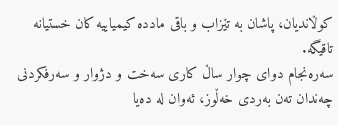كوڵاندیان، پاشان بە تێزاب و باقی ماددە كیمیاییە كان خستیانە تاقیگە.
سەرەنجام دوای چوار ساڵ كاری سەخت و دژوار و سەرفكردنی چەندان تەن بەردی خەڵوز، ئەوان لە دەیا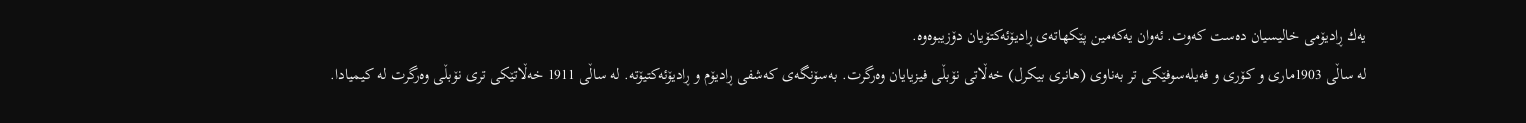یەك ڕادیۆمی خالیسیان دەست كەوت. ئەوان یەكەمین پێكهاتەی ڕادیۆئەكتۆیان دۆزیبوەوە.
لە ساڵی 1903ماری و كۆری و فەیلەسوفێكی تر بەناوی (هانری بیكرل) خەڵاتی نۆبڵی فیزیایان وەرگرت. بەسۆنگەی كەشفی ڕادیۆم و ڕادیۆئەكتیۆتە. لە ساڵی 1911 خەڵاتێكی تری نۆبڵی وەرگرت لە كیمیادا.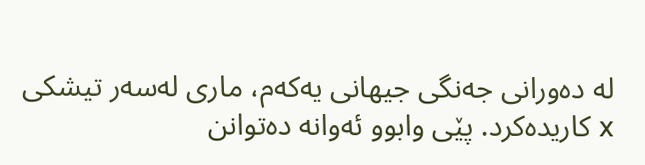لە دەورانی جەنگی جیهانی یەكەم، ماری لەسەر تیشكی x كاریدەكرد. پێی وابوو ئەوانە دەتوانن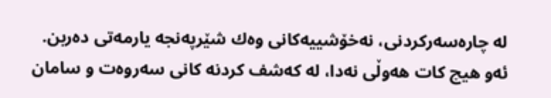لە چارەسەركردنی، نەخۆشیيەكانی وەك شێرپەنجە یارمەتی دەربن.
ئەو هیچ كات هەوڵی نەدا، لە كەشف كردنه‌ كانی سەروەت و سامان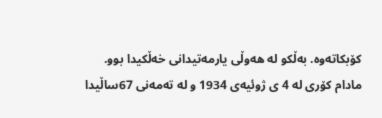كۆبكاتەوە. بەڵكو لە هەوڵی یارمەتیدانی خەڵكیدا بوو.
مادام كۆری لە 4 ی ژوئیەی 1934 و لە تەمەنی 67ساڵیدا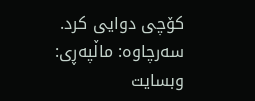كۆچی دوایی كرد.
سەرچاوە: ماڵپەڕی: وبسایت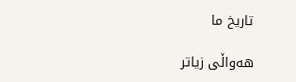تاریخ ما

ھەواڵی زیاتر